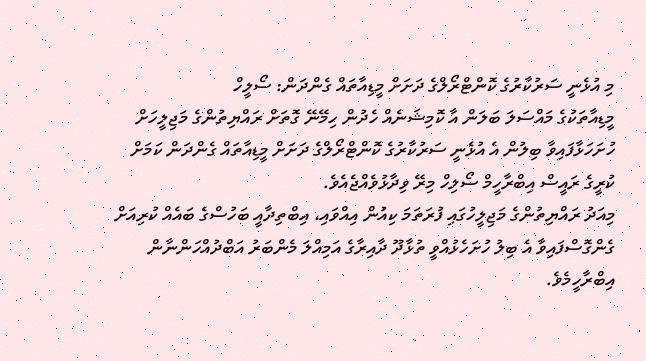މި އުޅެނީ ސަރުކާރުގެ ކޮންޓްރޯލްގެ ދަށަށް މީޑިއާތައް ގެންދަން: ސޯލީހް
މީޑިއާތަކުގެ މައްސަލަ ބަލަން އާ ކޮމިޝަނެއް ހެދުން ހިމޭނޭ ގޮތަށް ރައްޔިތުންގެ މަޖިލީހަށް ހުށަހަޅާފައިވާ ބިލުން އެ އުޅެނީ ސަރުކާރުގެ ކޮންޓްރޯލްގެ ދަށަށް މީޑިއާތައް ގެންދަން ކަމަށް ކުރީގެ ރައީސް އިބްރާހީމް ސޯލިހް މިރޭ ވިދާޅުވެއްޖެއެވެ.
މިއަދު ރައްޔިތުންގެ މަޖިލީހުގައި ފުރަތަމަ ކިއުން އިއްވައި، އިބްތިދާއީ ބަހުސްގެ ބައެއް ކުރިއަށް ގެންގޮސްފައިވާ އެ ބިލު ހުށަހެޅުއްވީ ތުޅާދޫ ދާއިރާގެ އަމިއްލަ މެންބަރު އަބްދުއްހަންނާން އިބްރާހީމެވެ.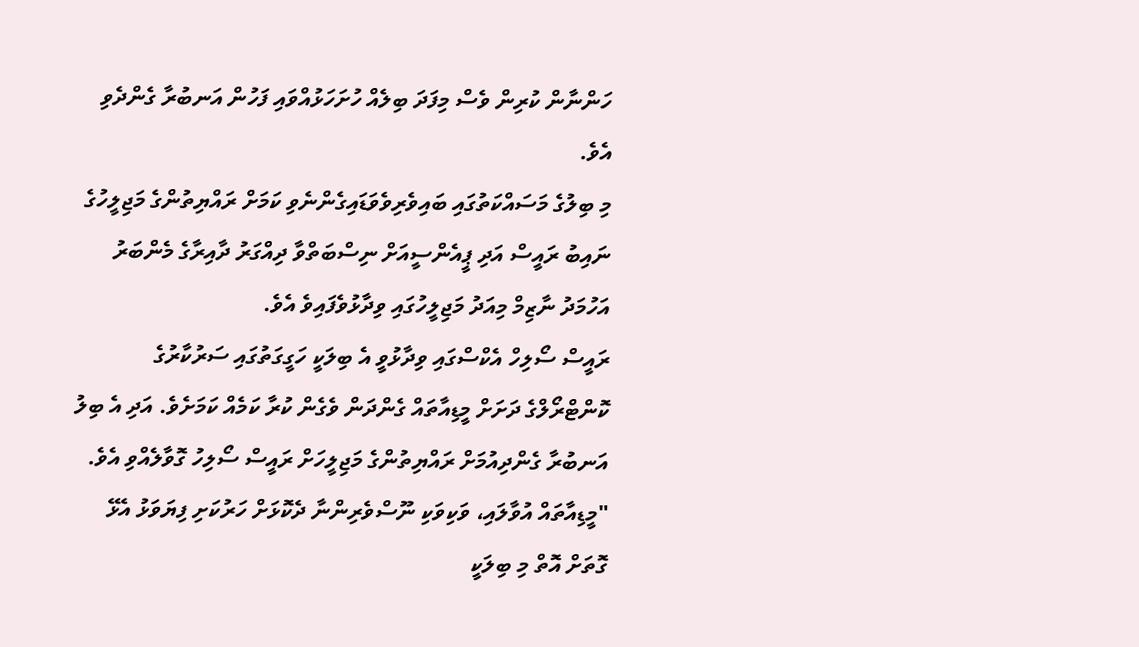ހަންނާން ކުރިން ވެސް މިފަދަ ބިލެއް ހުށަހަޅުއްވައި ފަހުން އަނބުރާ ގެންދެވި އެވެ.
މި ބިލުގެ މަސައްކަތުގައި ބައިވެރިވެވަޑައިގެންނެވި ކަމަށް ރައްޔިތުންގެ މަޖިލީހުގެ ނައިބު ރައީސް އަދި ޕީއެންސީއަށް ނިސްބަތްވާ ދިއްގަރު ދާއިރާގެ މެންބަރު އަހުމަދު ނާޒިމް މިއަދު މަޖިލީހުގައި ވިދާޅުވެފައިވެ އެވެ.
ރައީސް ސޯލިހް އެކްސްގައި ވިދާޅުވީ އެ ބިލަކީ ހަގީގަތުގައި ސަރުކާރުގެ ކޮންޓްރޯލްގެ ދަށަށް މީޑިއާތައް ގެންދަން ވެގެން ކުރާ ކަމެއް ކަމަށެވެ. އަދި އެ ބިލު އަނބުރާ ގެންދިއުމަށް ރައްޔިތުންގެ މަޖިލީހަށް ރައީސް ސޯލިހު ގޮވާލެއްވި އެވެ.
"މީޑިއާތައް އުވާލައި، ވަކިވަކި ނޫސްވެރިންނާ ދެކޮޅަށް ހަރުކަށި ފިޔަވަޅު އެޅޭ ގޮތަށް އޮތް މި ބިލަކީ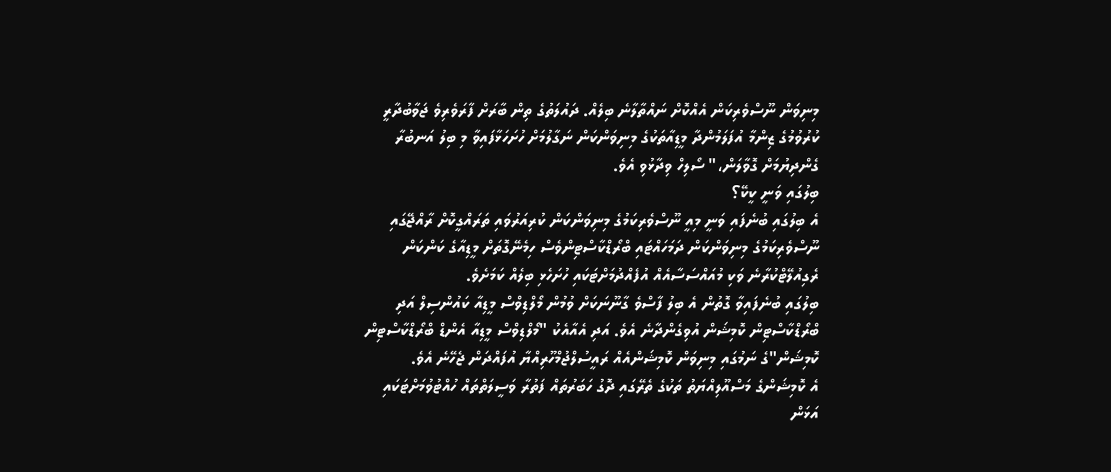މިނިވަން ނޫސްވެރިކަން އެއްކޮށް ނައްތާލާނެ ބިލެއް. ދައުލަތުގެ ތިން ބާރަށް ފާރަވެރިވެ ޖަވާބުދާރީ ކުރުވުމުގެ ޒިންމާ އުފަލަމުންދާ މީޑިއާތަކުގެ މިނިވަންކަން ނަގާލުމަށް ހުށަހަޅާފައިވާ މި ބިލު އަނބުރާ ގެންދިޔުމަށް ގޮވާލަން،" ސޯލިހް ވިދާޅުވި އެވެ.
ބިލުގައި ވަނީ ކީކޭ؟
އެ ބިލުގައި ބުނެފައި ވަނީ މިއީ ނޫސްވެރިކަމުގެ މިނިވަންކަން ކުރިއަރުވައި ތަރައްގީކޮށް ރާއްޖޭގައި ނޫސްވެރިކަމުގެ މިނިވަންކަން ދަމަހައްޓައި ބްރޯޑްކާސްޓިންވެސް ހިމެނޭގޮތަށް މީޑިއާގެ ކަންކަން ރެގިއުލޭޓްކުރާނެ ވަކި މުއައްސަސާއެއް އުފެއްދުމަށްޓަކައި ހުށަހެޅި ބިލެއް ކަމަށެވެ.
ބިލުގައި ބުނެފައިވާ ގޮތުން އެ ބިލު ފާސްވެ ގާނޫނަކަށް ވުމުން މޯލްޑިވްސް މީޑިއާ ކައުންސިލް އަދި ބްރޯޑްކާސްޓިން ކޮމިޝަން އުވިގެންދާނެ އެވެ. އަދި އެއާއެކު "މޯލްޑިވްސް މީޑިއާ އެންޑް ބްރޯޑްކާސްޓިން ކޮމިޝަން"ގެ ނަމުގައި މިނިވަން ކޮމިޝަންއެއް ރައީސުލްޖުމްހޫރިއްޔާ އުފައްދަން ޖެހޭނެ އެވެ.
އެ ކޮމިޝަންގެ މަސްއޫލިއްޔަތު ތަކުގެ ތެރޭގައި ދޮގު ހަބަރުތައް ފަތުރާ ވަސީލަތްތައް ހުއްޓުވުމަށްޓަކައި އަޅަން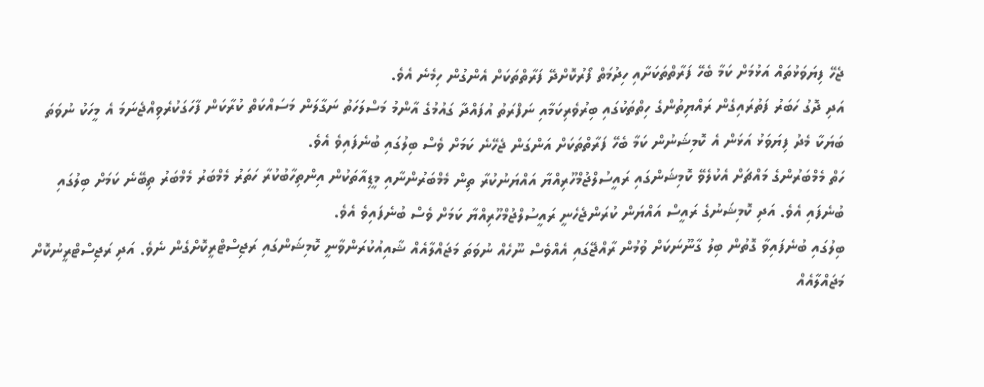ޖެހޭ ފިޔަވަޅުތައް އަޅުމަށް ކަމާ ބެހޭ ފަރާތްތަކަށާއި ހިދުމަތް ފޯރުކޮށްދޭ ފަރާތްތަކަށް އެންގުން ހިމެނެ އެވެ.
އަދި ދޮގު ހަބަރު ފަތުރައިގެން ރައްޔިތުންގެ ހިތްތަކުގައި ބިރުވެރިކަމާއި ނަފްރަތު އުފައްދާ ގައުމުގެ އާންމު މަސްލަހަތު ނަގާލަން މަސައްކަތް ކުރާކަން ފާހަގަކުރެވިއްޖެނަމަ އެ މީހަކު ނުވަތަ ބަޔަކާ މެދު ފިޔަވަޅު އަޅަން އެ ކޮމިޝަނުން ކަމާ ބެހޭ ފަރާތްތަކަށް އަންގަން ޖެހޭނެ ކަމަށް ވެސް ބިލުގައި ބުނެފައިވެ އެވެ.
ހަތް މެމްބަރުންގެ މައްޗަށް އެކުލެވޭ ކޮމިޝަންގައި ރައީސުލްޖުމްހޫރިއްޔާ އައްޔަނުކުރާ ތިން މެމްބަރުންނާއި މީޑިއާތަކުން އިންތިހާބުކުރާ ހަތަރު މެމްބަރު މެމްބަރު ތިބޭނެ ކަމަށް ބިލުގައި ބުނެފައި އެވެ. އަދި ކޮމިޝަނުގެ ރައީސް އައްޔަން ކުރަންޖެހެނީ ރައީސުލްޖުމްހޫރިއްޔާ ކަމަށް ވެސް ބުނެފައިވެ އެވެ.
ބިލުގައި ބުނެފައިވާ ގޮތުން ބިލު ގާނޫނަކަށް ވުމުން ރާއްޖޭގައި އެއްވެސް ނޫހެއް ނުވަތަ މަޖައްލާއެއް ޝާއިއުކުރަންވާނީ ކޮމިޝަންގައި ރަޖިސްޓްރީކޮށްގެން ނެވެ. އަދި ރަޖިސްޓްރީނުކޮށް މަޖައްލާއެއް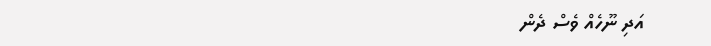އަދި ނޫހެއް ވެސް ދެން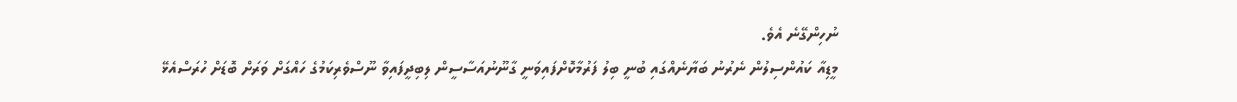ނުހިންގޭނެ އެވެ.
މީޑިއާ ކައުންސިލުން ނެރުނު ބަޔާނެއްގައި ބުނީ ބިލު ފަރުމާކޮށްފައިވަނީ ގާނޫނުއަސާސީން ލިބިދީފައިވާ ނޫސްވެރިކަމުގެ ހައްގަށް ވަރަށް ބޮޑަށް ހުރަސްއެޅޭ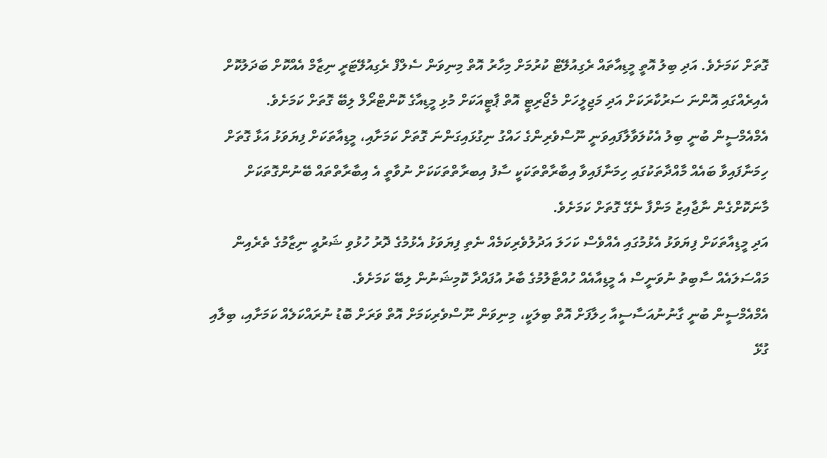ގޮތަށް ކަމަށެވެ. އަދި ބިލު އޮތީ މީޑިއާތައް ރެގިއުލޭޓް ކުރުމަށް މިހާރު އޮތް މިނިވަން ސެލްފް ރެގިއުލޭޓަރީ ނިޒާމް އެއްކޮށް ބަދަލުކޮށް އެއިރެއްގައި އޮންނަ ސަރުކާރަކަށް އަދި މަޖިލީހަށް މެޖޯރިޓީ އޮތް ޕާޓީއަކަށް މުޅި މީޑިއާގެ ކޮންޓްރޯލް ލިބޭ ގޮތަށް ކަމަށެވެ.
އެމްއެމްސީން ބުނީ ބިލު އެކުލަވާލާފައިވަނީ ނޫސްވެރިންގެ ހައްގު ނިގުޅައިގަންނަ ގޮތަށް ކަމަށާއި، މީޑިއާތަކަށް ފިޔަވަޅު އަޅާ ގޮތަށް ހިމަނާފައިވާ ބައެއް މާއްދާތަކުގައި ހިމަނާފައިވާ އިބާރާތްތަކަކީ ސާފު އިބރާތްތަކަކަށް ނުވާތީ އެ އިބާރާތްތައް ބޭނުންގޮތަކަށް މާނަކޮށްގެން ނާޖާއިޒު މަންފާ ނެގޭ ގޮތަށް ކަމަށެވެ.
އަދި މީޑިއާތަކަށް ފިޔަވަޅު އެޅުމުގައި އެއްވެސް ކަހަލަ އަދުލުވެރިކަމެއް ނެތި ފިޔަވަޅު އެޅުމުގެ ދޮރު ހުޅުވި ޝަރުއީ ނިޒާމުގެ ތެރެއިން މައްސަލައެއް ސާބިތު ނުވަނީސް އެ މީޑިއާއެއް ހުއްޓާލުމުގެ ބާރު އުފައްދާ ކޮމިޝަނުން ލިބޭ ކަމަށެވެ.
އެމްއެމްސީން ބުނީ ގާނުނުއަސާސީއާ ހިލާފަށް އޮތް ބިލަކީ، މިނިވަން ނޫސްވެރިކަމަށް އޮތް ވަރަށް ބޮޑު ނުރައްކަލެއް ކަމަށާއި، ބިލާއި ގުޅޭ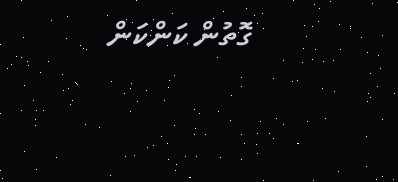ގޮތުން ކަންކަން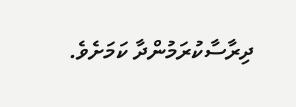ދިރާސާކުރަމުންދާ ކަމަށެވެ.